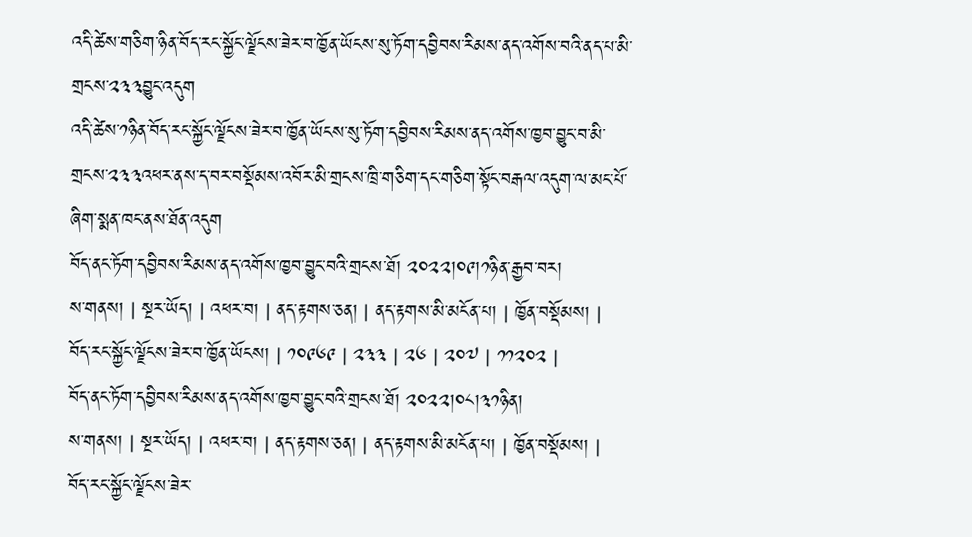འདི་ཚེས་གཅིག་ཉིན་བོད་རང་སྐྱོང་ལྗོངས་ཟེར་བ་ཁྱོན་ཡོངས་སུ་ཏོག་དབྱིབས་རིམས་ནད་འགོས་བའི་ནད་པ་མི་གྲངས་༢༣༣བྱུང་འདུག
འདི་ཚེས་༡ཉིན་བོད་རང་སྐྱོང་ལྗོངས་ཟེར་བ་ཁྱོན་ཡོངས་སུ་ཏོག་དབྱིབས་རིམས་ནད་འགོས་ཁྱབ་བྱུང་བ་མི་གྲངས་༢༣༣འཕར་ནས་ད་བར་བསྡོམས་འབོར་མི་གྲངས་ཁྲི་གཅིག་དང་གཅིག་སྟོང་བརྒལ་འདུག་ལ་མང་པོ་ཞིག་སྨན་ཁང་ནས་ཐོན་འདུག
བོད་ནང་ཏོག་དབྱིབས་རིམས་ནད་འགོས་ཁྱབ་བྱུང་བའི་གྲངས་ཐོ། ༢༠༢༢།༠༩།༡ཉིན་རྒྱབ་བར།
ས་གནས། | སྔར་ཡོད། | འཕར་བ། | ནད་རྟགས་ཅན། | ནད་རྟགས་མི་མངོན་པ། | ཁྱོན་བསྡོམས། |
བོད་རང་སྐྱོང་ལྗོངས་ཟེར་བ་ཁྱོན་ཡོངས། | ༡༠༩༦༩ | ༢༣༣ | ༢༦ | ༢༠༧ | ༡༡༢༠༢ |
བོད་ནང་ཏོག་དབྱིབས་རིམས་ནད་འགོས་ཁྱབ་བྱུང་བའི་གྲངས་ཐོ། ༢༠༢༢།༠༨།༣༡ཉིན།
ས་གནས། | སྔར་ཡོད། | འཕར་བ། | ནད་རྟགས་ཅན། | ནད་རྟགས་མི་མངོན་པ། | ཁྱོན་བསྡོམས། |
བོད་རང་སྐྱོང་ལྗོངས་ཟེར་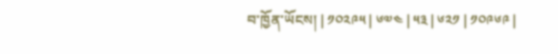བ་ཁྱོན་ཡོངས། | ༡༠༢༩༥ | ༦༧༤ | ༥༣ | ༦༢༡ | ༡༠༩༦༩ |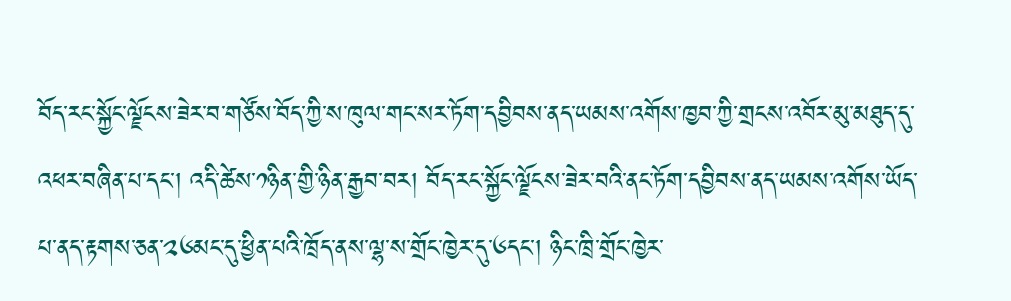བོད་རང་སྐྱོང་ལྗོངས་ཟེར་བ་གཙོས་བོད་ཀྱི་ས་ཁུལ་གང་སར་ཏོག་དབྱིབས་ནད་ཡམས་འགོས་ཁྱབ་ཀྱི་གྲངས་འབོར་མུ་མཐུད་དུ་འཕར་བཞིན་པ་དང་། འདི་ཚེས་༡ཉིན་གྱི་ཉིན་རྒྱབ་བར། བོད་རང་སྐྱོང་ལྗོངས་ཟེར་བའི་ནང་ཏོག་དབྱིབས་ནད་ཡམས་འགོས་ཡོད་པ་ནད་རྟགས་ཅན་༢༦མང་དུ་ཕྱིན་པའི་ཁྲོད་ནས་ལྷ་ས་གྲོང་ཁྱེར་དུ་༦དང་། ཉིང་ཁྲི་གྲོང་ཁྱེར་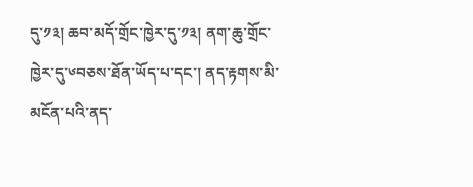དུ་༡༣། ཆབ་མདོ་གྲོང་ཁྱེར་དུ་༡༣། ནག་ཆུ་གྲོང་ཁྱེར་དུ་༦བཅས་ཐོན་ཡོད་པ་དང་། ནད་རྟགས་མི་མངོན་པའི་ནད་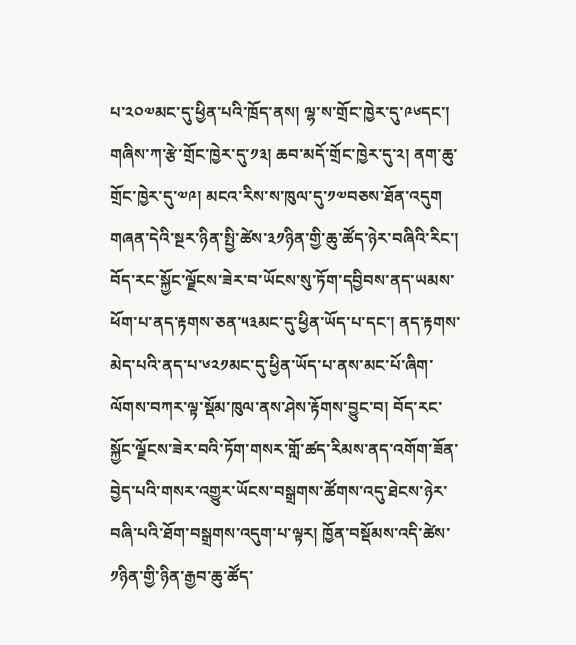པ་༢༠༧མང་དུ་ཕྱིན་པའི་ཁྲོད་ནས། ལྷ་ས་གྲོང་ཁྱེར་དུ་༩༦དང་། གཞིས་ཀ་རྩེ་གྲོང་ཁྱེར་དུ་༡༣། ཆབ་མདོ་གྲོང་ཁྱེར་དུ་༢། ནག་ཆུ་གྲོང་ཁྱེར་དུ་༧༩། མངའ་རིས་ས་ཁུལ་དུ་༡༧བཅས་ཐོན་འདུག གཞན་དེའི་སྔར་ཉིན་སྤྱི་ཚེས་༣༡ཉིན་གྱི་ཆུ་ཚོད་ཉེར་བཞིའི་རིང་། བོད་རང་སྐྱོང་ལྗོངས་ཟེར་བ་ཡོངས་སུ་ཏོག་དབྱིབས་ནད་ཡམས་ཕོག་པ་ནད་རྟགས་ཅན་༥༣མང་དུ་ཕྱིན་ཡོད་པ་དང་། ནད་རྟགས་མེད་པའི་ནད་པ་༦༢༡མང་དུ་ཕྱིན་ཡོད་པ་ནས་མང་པོ་ཞིག་ལོགས་བཀར་ལྟ་སྡོམ་ཁུལ་ནས་ཤེས་རྟོགས་བྱུང་བ། བོད་རང་སྐྱོང་ལྗོངས་ཟེར་བའི་ཏོག་གསར་གློ་ཚད་རིམས་ནད་འགོག་ཟོན་བྱེད་པའི་གསར་འགྱུར་ཡོངས་བསྒྲགས་ཚོགས་འདུ་ཐེངས་ཉེར་བཞི་པའི་ཐོག་བསྒྲགས་འདུག་པ་ལྟར། ཁྱོན་བསྡོམས་འདི་ཚེས་༡ཉིན་གྱི་ཉིན་རྒྱབ་ཆུ་ཚོད་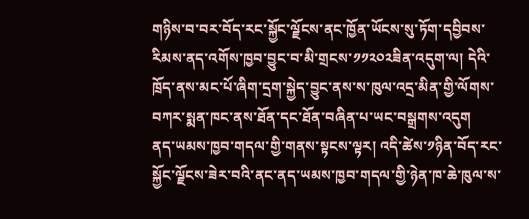གཉིས་བ་བར་བོད་རང་སྐྱོང་ལྗོངས་ནང་ཁྱོན་ཡོངས་སུ་ཏོག་དབྱིབས་རིམས་ནད་འགོས་ཁྱབ་བྱུང་བ་མི་གྲངས་༡༡༢༠༢ཟིན་འདུག་ལ། དེའི་ཁྲོད་ནས་མང་པོ་ཞིག་དྲག་སྐྱེད་བྱུང་ནས་ས་ཁུལ་འདྲ་མིན་གྱི་ལོགས་བཀར་སྨན་ཁང་ནས་ཐོན་དང་ཐོན་བཞིན་པ་ཡང་བསྒྲགས་འདུག
ནད་ཡམས་ཁྱབ་གདལ་གྱི་གནས་སྟངས་ལྟར། འདི་ཚེས་༡ཉིན་བོད་རང་སྐྱོང་ལྗོངས་ཟེར་བའི་ནང་ནད་ཡམས་ཁྱབ་གདལ་གྱི་ཉེན་ཁ་ཆེ་ཁུལ་ས་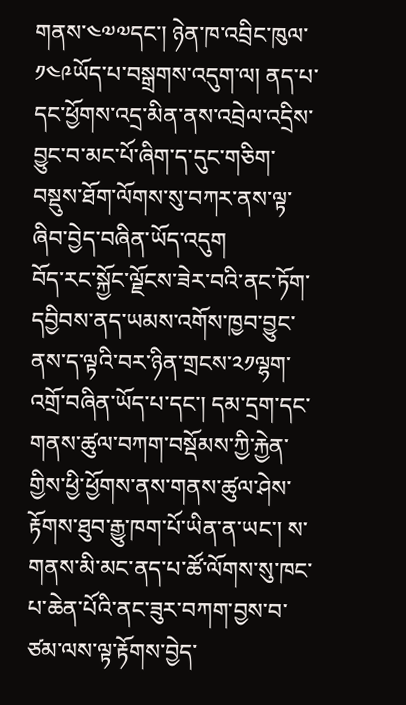གནས་༤༧༧དང་། ཉེན་ཁ་འབྲིང་ཁུལ་༡༤༩ཡོད་པ་བསྒྲགས་འདུག་ལ། ནད་པ་དང་ཕྱོགས་འདྲ་མིན་ནས་འབྲེལ་འདྲིས་བྱུང་བ་མང་པོ་ཞིག་ད་དུང་གཅིག་བསྡུས་ཐོག་ལོགས་སུ་བཀར་ནས་ལྟ་ཞིབ་བྱེད་བཞིན་ཡོད་འདུག
བོད་རང་སྐྱོང་ལྗོངས་ཟེར་བའི་ནང་ཏོག་དབྱིབས་ནད་ཡམས་འགོས་ཁྱབ་བྱུང་ནས་ད་ལྟའི་བར་ཉིན་གྲངས་༢༡ལྷག་འགྲོ་བཞིན་ཡོད་པ་དང་། དམ་དྲག་དང་གནས་ཚུལ་བཀག་བསྡོམས་ཀྱི་རྐྱེན་གྱིས་ཕྱི་ཕྱོགས་ནས་གནས་ཚུལ་ཤེས་རྟོགས་ཐུབ་རྒྱུ་ཁག་པོ་ཡིན་ན་ཡང་། ས་གནས་མི་མང་ནད་པ་ཚོ་ལོགས་སུ་ཁང་པ་ཆེན་པོའི་ནང་ཟུར་བཀག་བྱས་བ་ཙམ་ལས་ལྟ་རྟོགས་བྱེད་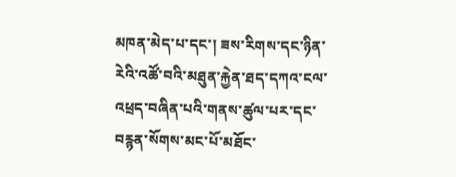མཁན་མེད་པ་དང་། ཟས་རིགས་དང་ཉིན་རེའི་འཚོ་བའི་མཐུན་རྐྱེན་ཐད་དཀའ་ངལ་འཕྲད་བཞིན་པའི་གནས་ཚུལ་པར་དང་བརྙན་སོགས་མང་པོ་མཐོང་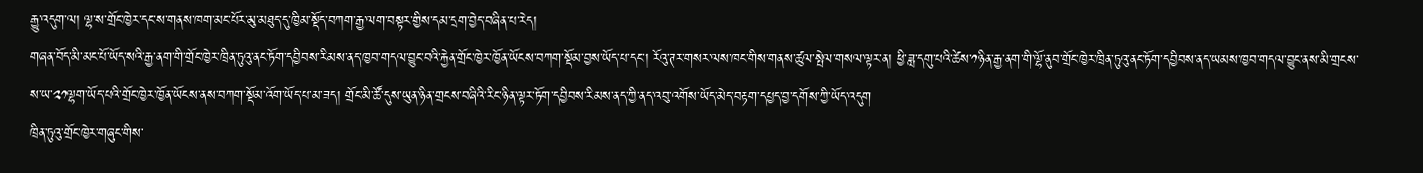རྒྱུ་འདུག་ལ། ལྷ་ས་གྲོང་ཁྱེར་དང་ས་གནས་ཁག་མང་པོར་མུ་མཐུད་དུ་ཁྱིམ་སྡོད་བཀག་རྒྱ་ལག་བསྟར་གྱིས་དམ་དྲག་བྱེད་བཞིན་པ་རེད།
གཞན་བོད་མི་མང་པོ་ཡོད་སའི་རྒྱ་ནག་གི་གྲོང་ཁྱེར་ཁྲིན་ཏུའུ་ནང་ཏོག་དབྱིབས་རིམས་ནད་ཁྱབ་གདལ་བྱུང་བའི་རྐྱེན་གྲོང་ཁྱེར་ཁྱོན་ཡོངས་བཀག་སྡོམ་བྱས་ཡོད་པ་དང་། རོའུ་ཊར་གསར་ལས་ཁང་གིས་གནས་ཚུལ་སྤེལ་གསལ་ལྟར་ན། ཕྱི་ཟླ་དགུ་པའི་ཚེས་༡ཉིན་རྒྱ་ནག་གི་ལྷོ་ནུབ་གྲོང་ཁྱེར་ཁྲིན་ཏུའུ་ནང་ཏོག་དབྱིབས་ནད་ཡམས་ཁྱབ་གདལ་བྱུང་ནས་མི་གྲངས་ས་ཡ་༢༡ལྷག་ཡོད་པའི་གྲོང་ཁྱེར་ཁྱོན་ཡོངས་ནས་བཀག་སྡོམ་འོག་ཡོད་པ་མ་ཟད། གྲོང་མི་ཚོ་དུས་ཡུན་ཉིན་གྲངས་བཞིའི་རིང་ཉིན་ལྟར་ཏོག་དབྱིབས་རིམས་ནད་ཀྱི་ནད་འབུ་འགོས་ཡོད་མེད་བརྟག་དཔྱད་བྱ་དགོས་ཀྱི་ཡོད་འདུག
ཁྲིན་ཏུའུ་གྲོང་ཁྱེར་གཞུང་གིས་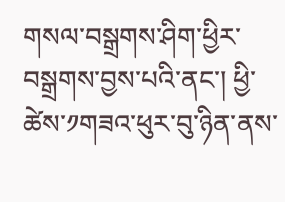གསལ་བསྒྲགས་ཤིག་ཕྱིར་བསྒྲགས་བྱས་པའི་ནང་། ཕྱི་ཚེས་༡གཟའ་ཕུར་བུ་ཉིན་ནས་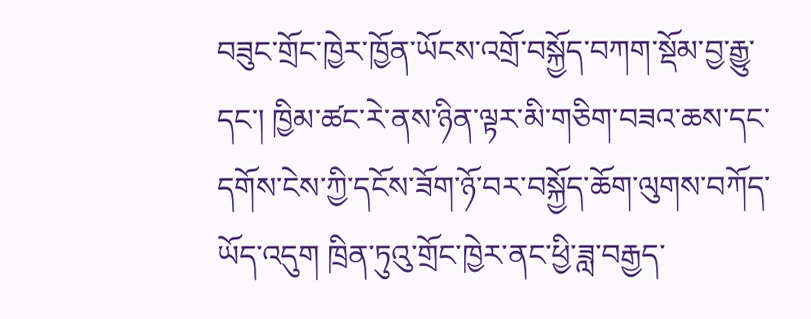བཟུང་གྲོང་ཁྱེར་ཁྱོན་ཡོངས་འགྲོ་བསྐྱོད་བཀག་སྡོམ་བྱ་རྒྱུ་དང་། ཁྱིམ་ཚང་རེ་ནས་ཉིན་ལྟར་མི་གཅིག་བཟའ་ཆས་དང་དགོས་ངེས་ཀྱི་དངོས་ཟོག་ཉོ་བར་བསྐྱོད་ཆོག་ལུགས་བཀོད་ཡོད་འདུག ཁྲིན་ཏུའུ་གྲོང་ཁྱེར་ནང་ཕྱི་ཟླ་བརྒྱད་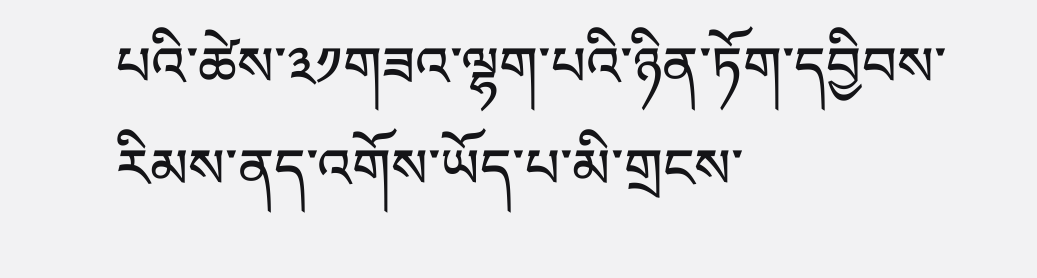པའི་ཚེས་༣༡གཟའ་ལྷག་པའི་ཉིན་ཏོག་དབྱིབས་རིམས་ནད་འགོས་ཡོད་པ་མི་གྲངས་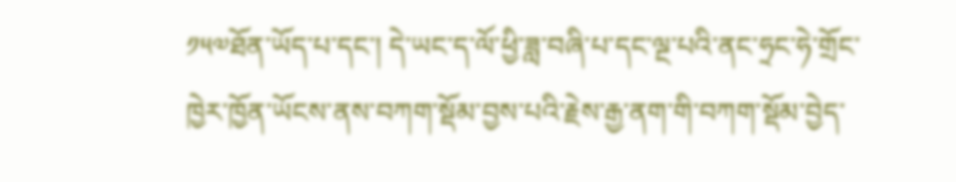༡༥༧ཐོན་ཡོད་པ་དང་། དེ་ཡང་ད་ལོ་ཕྱི་ཟླ་བཞི་པ་དང་ལྔ་པའི་ནང་ཧྲང་ཧེ་གྲོང་ཁྱེར་ཁྱོན་ཡོངས་ནས་བཀག་སྡོམ་བྱས་པའི་རྗེས་རྒྱ་ནག་གི་བཀག་སྡོམ་བྱེད་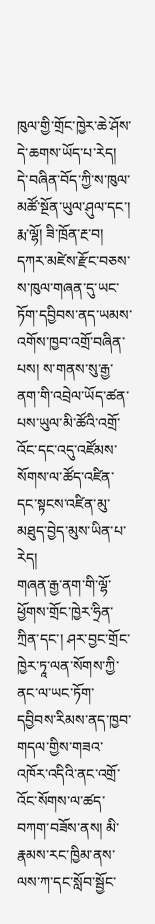ཁུལ་གྱི་གྲོང་ཁྱེར་ཆེ་ཤོས་དེ་ཆགས་ཡོད་པ་རེད།
དེ་བཞིན་བོད་ཀྱི་ས་ཁུལ་མཚོ་སྔོན་ཡུལ་ཤུལ་དང་། རྨ་ལྷོ། ཟི་ཁྲོན་རྔ་བ། དཀར་མཛེས་རྫོང་བཅས་ས་ཁུལ་གཞན་དུ་ཡང་ཏོག་དབྱིབས་ནད་ཡམས་འགོས་ཁྱབ་འགྲོ་བཞིན་པས། ས་གནས་སུ་རྒྱ་ནག་གི་འབྲེལ་ཡོད་ཚན་པས་ཡུལ་མི་ཚོའི་འགྲོ་འོང་དང་འདུ་འཛོམས་སོགས་ལ་ཚོད་འཛིན་དང་སྟངས་འཛིན་མུ་མཐུད་བྱེད་མུས་ཡིན་པ་རེད།
གཞན་རྒྱ་ནག་གི་ལྷོ་ཕྱོགས་གྲོང་ཁྱེར་ཧྲིན་ཀྲིན་དང་། ཤར་བྱང་གྲོང་ཁྱེར་ཏཱ་ལན་སོགས་ཀྱི་ནང་ལ་ཡང་ཏོག་དབྱིབས་རིམས་ནད་ཁྱབ་གདལ་གྱིས་གཟའ་འཁོར་འདིའི་ནང་འགྲོ་འོང་སོགས་ལ་ཚད་བཀག་བཟོས་ནས། མི་རྣམས་རང་ཁྱིམ་ནས་ལས་ཀ་དང་སློབ་སྦྱོང་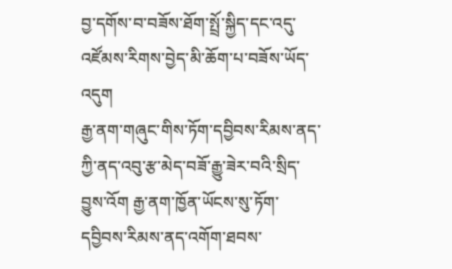བྱ་དགོས་བ་བཟོས་ཐོག་སྤྲོ་སྐྱིད་དང་འདུ་འཛོམས་རིགས་བྱེད་མི་ཆོག་པ་བཟོས་ཡོད་འདུག
རྒྱ་ནག་གཞུང་གིས་ཏོག་དབྱིབས་རིམས་ནད་ཀྱི་ནད་འབུ་རྩ་མེད་བཟོ་རྒྱུ་ཟེར་བའི་སྲིད་བྱུས་འོག རྒྱ་ནག་ཁྱོན་ཡོངས་སུ་ཏོག་དབྱིབས་རིམས་ནད་འགོག་ཐབས་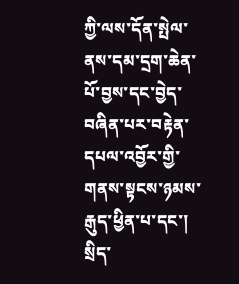ཀྱི་ལས་དོན་སྤེལ་ནས་དམ་དྲག་ཆེན་པོ་བྱས་དང་བྱེད་བཞིན་པར་བརྟེན་དཔལ་འབྱོར་གྱི་གནས་སྟངས་ཉམས་རྒུད་ཕྱིན་པ་དང་། སྲིད་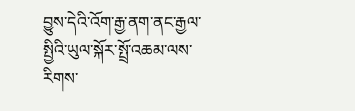བྱུས་དེའི་འོག་རྒྱ་ནག་ནང་རྒྱལ་སྤྱིའི་ཡུལ་སྐོར་སྤྲོ་འཆམ་ལས་རིགས་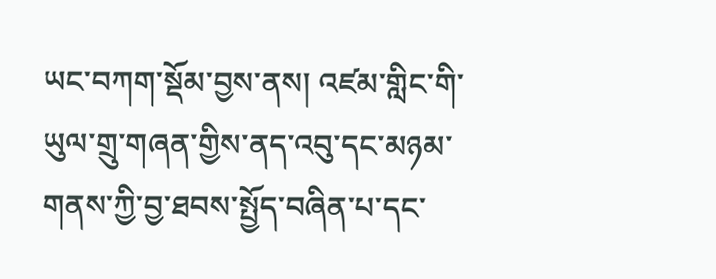ཡང་བཀག་སྡོམ་བྱས་ནས། འཛམ་གླིང་གི་ཡུལ་གྲུ་གཞན་གྱིས་ནད་འབུ་དང་མཉམ་གནས་ཀྱི་བྱ་ཐབས་སྤྱོད་བཞིན་པ་དང་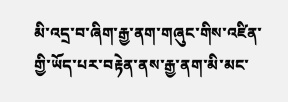མི་འདྲ་བ་ཞིག་རྒྱ་ནག་གཞུང་གིས་འཛིན་གྱི་ཡོད་པར་བརྟེན་ནས་རྒྱ་ནག་མི་མང་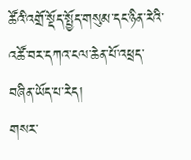ཚོའི་འགྲོ་སྡོད་སྤྱོད་གསུམ་དང་ཉིན་རེའི་འཚོ་བར་དཀའ་ངལ་ཆེན་པོ་འཕྲད་བཞིན་ཡོད་པ་རེད།
གསར་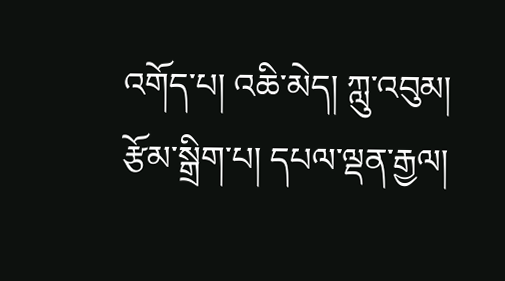འགོད་པ། འཆི་མེད། ཀླུ་འབུམ།
རྩོམ་སྒྲིག་པ། དཔལ་ལྡན་རྒྱལ།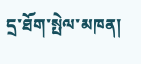དྲ་ཐོག་སྤེལ་མཁན།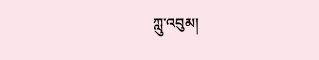ཀླུ་འབུམ།